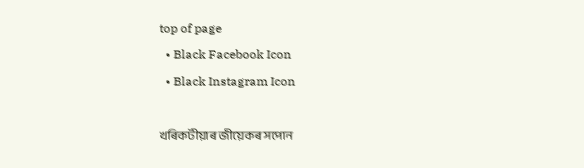top of page
  • Black Facebook Icon
  • Black Instagram Icon

খৰিকটীয়াৰ জীয়েকৰ সপোন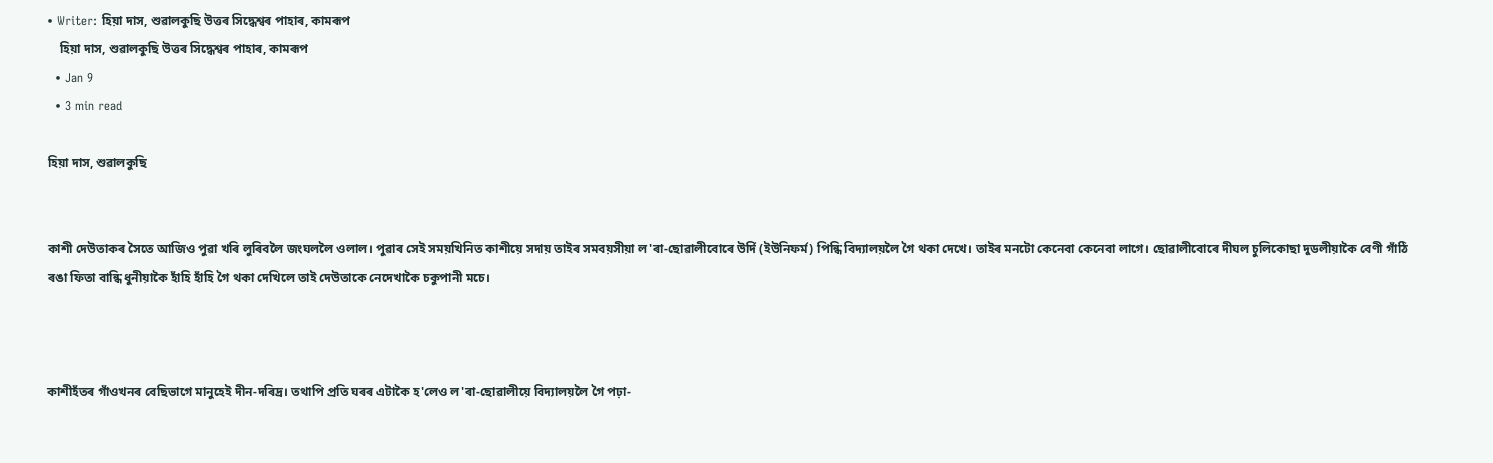• Writer: হিয়া দাস, শুৱালকুছি উত্তৰ সিদ্ধেশ্বৰ পাহাৰ, কামৰূপ
    হিয়া দাস, শুৱালকুছি উত্তৰ সিদ্ধেশ্বৰ পাহাৰ, কামৰূপ
  • Jan 9
  • 3 min read

হিয়া দাস, শুৱালকুছি


কাশী দেউতাকৰ সৈতে আজিও পুৱা খৰি লুৰিবলৈ জংঘললৈ ওলাল। পুৱাৰ সেই সময়খিনিত কাশীয়ে সদায় তাইৰ সমবয়সীয়া ল'ৰা-ছোৱালীবোৰে উৰ্দি (ইউনিফৰ্ম) পিন্ধি বিদ্যালয়লৈ গৈ থকা দেখে। তাইৰ মনটো কেনেবা কেনেবা লাগে। ছোৱালীবোৰে দীঘল চুলিকোছা দুডলীয়াকৈ বেণী গাঁঠি ৰঙা ফিতা বান্ধি ধুনীয়াকৈ হাঁহি হাঁহি গৈ থকা দেখিলে তাই দেউতাকে নেদেখাকৈ চকুপানী মচে।



কাশীহঁতৰ গাঁওখনৰ বেছিভাগে মানুহেই দীন-দৰিদ্ৰ। তথাপি প্ৰতি ঘৰৰ এটাকৈ হ'লেও ল'ৰা-ছোৱালীয়ে বিদ্যালয়লৈ গৈ পঢ়া-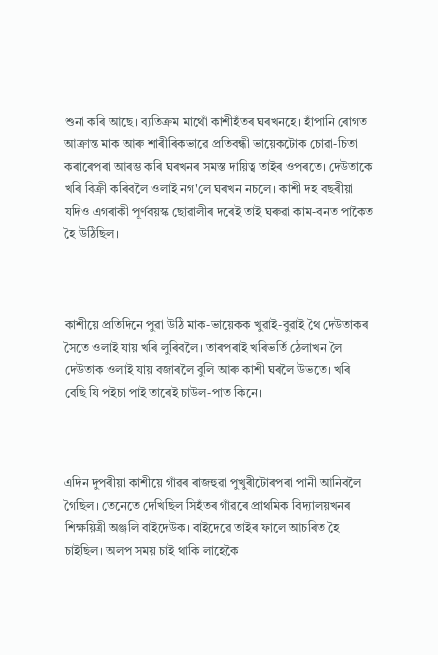শুনা কৰি আছে। ব্যতিক্ৰম মাথোঁ কাশীহঁতৰ ঘৰখনহে। হাঁপানি ৰোগত আক্ৰান্ত মাক আৰু শাৰীৰিকভাৱে প্ৰতিবন্ধী ভায়েকটোক চোৱা-চিতা কৰাৰেপৰা আৰম্ভ কৰি ঘৰখনৰ সমস্ত দায়িত্ব তাইৰ ওপৰতে। দেউতাকে খৰি বিক্ৰী কৰিবলৈ ওলাই নগ'লে ঘৰখন নচলে। কাশী দহ বছৰীয়া যদিও এগৰাকী পূৰ্ণবয়স্ক ছোৱালীৰ দৰেই তাই ঘৰুৱা কাম-বনত পাকৈত হৈ উঠিছিল।



কাশীয়ে প্ৰতিদিনে পুৱা উঠি মাক-ভায়েকক খুৱাই-বুৱাই থৈ দেউতাকৰ সৈতে ওলাই যায় খৰি লুৰিবলৈ। তাৰপৰাই খৰিভৰ্তি ঠেলাখন লৈ দেউতাক ওলাই যায় বজাৰলৈ বুলি আৰু কাশী ঘৰলৈ উভতে। খৰি বেছি যি পইচা পাই তাৰেই চাউল-পাত কিনে।



এদিন দুপৰীয়া কাশীয়ে গাঁৱৰ ৰাজহুৱা পুখুৰীটোৰপৰা পানী আনিবলৈ গৈছিল। তেনেতে দেখিছিল সিহঁতৰ গাঁৱৰে প্ৰাথমিক বিদ্যালয়খনৰ শিক্ষয়িত্ৰী অঞ্জলি বাইদেউক। বাইদেৱে তাইৰ ফালে আচৰিত হৈ চাইছিল। অলপ সময় চাই থাকি লাহেকৈ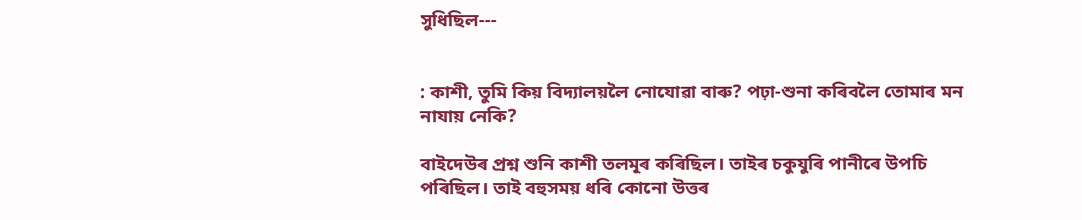সুধিছিল---


: কাশী, তুমি কিয় বিদ্যালয়লৈ নোযোৱা বাৰু? পঢ়া-শুনা কৰিবলৈ তোমাৰ মন নাযায় নেকি?

বাইদেউৰ প্ৰশ্ন শুনি কাশী তলমূৰ কৰিছিল। তাইৰ চকুযুৰি পানীৰে উপচি পৰিছিল। তাই বহুসময় ধৰি কোনো উত্তৰ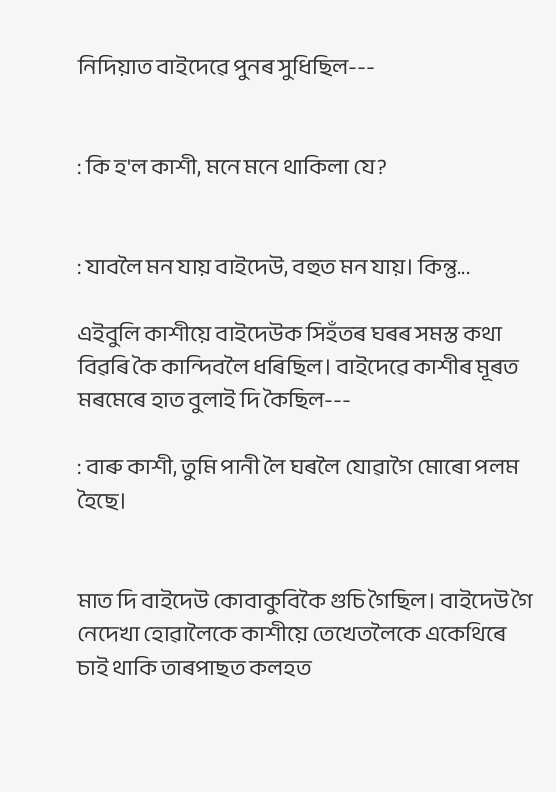নিদিয়াত বাইদেৱে পুনৰ সুধিছিল---


: কি হ'ল কাশী, মনে মনে থাকিলা যে?


: যাবলৈ মন যায় বাইদেউ, বহুত মন যায়। কিন্তু...

এইবুলি কাশীয়ে বাইদেউক সিহঁতৰ ঘৰৰ সমস্ত কথা বিৱৰি কৈ কান্দিবলৈ ধৰিছিল। বাইদেৱে কাশীৰ মূৰত মৰমেৰে হাত বুলাই দি কৈছিল---

: বাৰু কাশী, তুমি পানী লৈ ঘৰলৈ যোৱাগৈ মোৰো পলম হৈছে।


মাত দি বাইদেউ কোবাকুবিকৈ গুচি গৈছিল। বাইদেউ গৈ নেদেখা হোৱালৈকে কাশীয়ে তেখেতলৈকে একেথিৰে চাই থাকি তাৰপাছত কলহত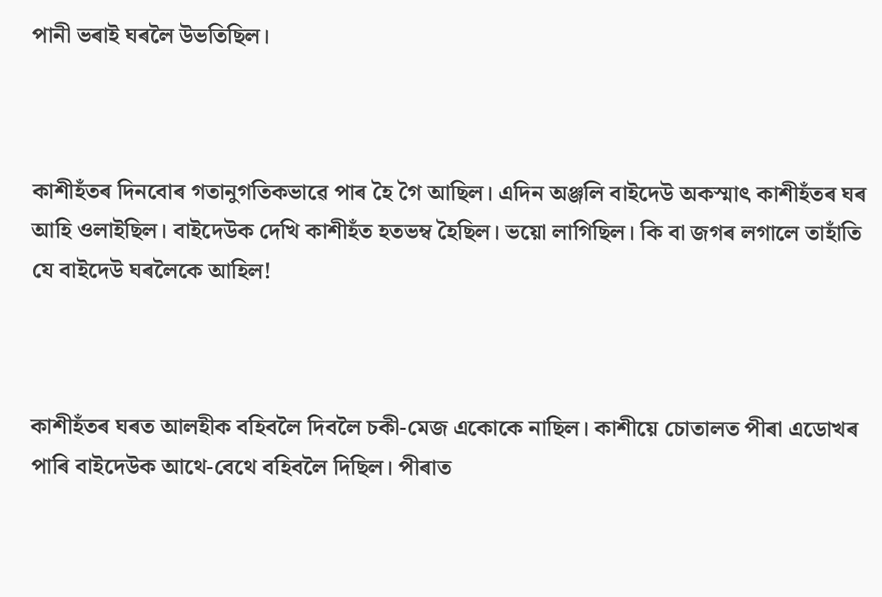পানী ভৰাই ঘৰলৈ উভতিছিল।



কাশীহঁতৰ দিনবোৰ গতানুগতিকভাৱে পাৰ হৈ গৈ আছিল। এদিন অঞ্জলি বাইদেউ অকস্মাৎ কাশীহঁতৰ ঘৰ আহি ওলাইছিল। বাইদেউক দেখি কাশীহঁত হতভম্ব হৈছিল। ভয়ো লাগিছিল। কি বা জগৰ লগালে তাহাঁতি যে বাইদেউ ঘৰলৈকে আহিল!



কাশীহঁতৰ ঘৰত আলহীক বহিবলৈ দিবলৈ চকী-মেজ একোকে নাছিল। কাশীয়ে চোতালত পীৰা এডোখৰ পাৰি বাইদেউক আথে-বেথে বহিবলৈ দিছিল। পীৰাত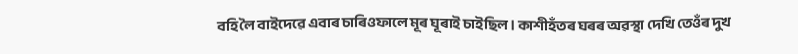বহি লৈ বাইদেৱে এবাৰ চাৰিওফালে মূৰ ঘূৰাই চাইছিল। কাশীহঁতৰ ঘৰৰ অৱস্থা দেখি তেওঁৰ দুখ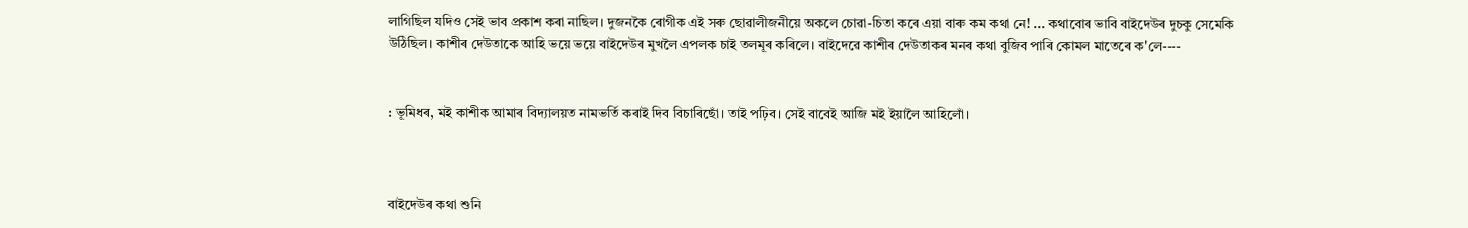লাগিছিল যদিও সেই ভাব প্ৰকাশ কৰা নাছিল। দুজনকৈ ৰোগীক এই সৰু ছোৱালীজনীয়ে অকলে চোৱা-চিতা কৰে এয়া বাৰু কম কথা নে! ... কথাবোৰ ভাবি বাইদেউৰ দুচকু সেমেকি উঠিছিল। কাশীৰ দেউতাকে আহি ভয়ে ভয়ে বাইদেউৰ মুখলৈ এপলক চাই তলমূৰ কৰিলে। বাইদেৱে কাশীৰ দেউতাকৰ মনৰ কথা বুজিব পাৰি কোমল মাতেৰে ক'লে----


: ভূমিধৰ, মই কাশীক আমাৰ বিদ্যালয়ত নামভৰ্তি কৰাই দিব বিচাৰিছোঁ। তাই পঢ়িব। সেই বাবেই আজি মই ইয়ালৈ আহিলোঁ।



বাইদেউৰ কথা শুনি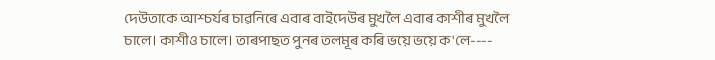দেউতাকে আশ্চৰ্যৰ চাৱনিৰে এবাৰ বাইদেউৰ মুখলৈ এবাৰ কাশীৰ মুখলৈ চালে। কাশীও চালে। তাৰপাছত পুনৰ তলমূৰ কৰি ভয়ে ভয়ে ক'লে----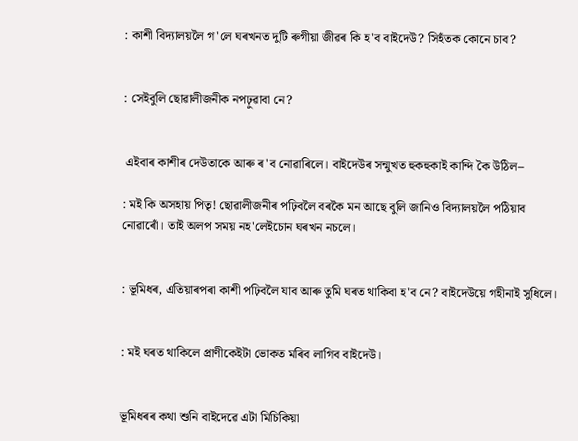: কাশী বিদ্যালয়লৈ গ'লে ঘৰখনত দুটি ৰুগীয়া জীৱৰ কি হ'ব বাইদেউ? সিহঁতক কোনে চাব?


: সেইবুলি ছোৱালীজনীক নপঢ়ুৱাবা নে?


 এইবাৰ কাশীৰ দেউতাকে আৰু ৰ'ব নোৱাৰিলে। বাইদেউৰ সন্মুখত হুকহুকাই কান্দি কৈ উঠিল--

: মই কি অসহায় পিতৃ! ছোৱালীজনীৰ পঢ়িবলৈ বৰকৈ মন আছে বুলি জানিও বিদ্যালয়লৈ পঠিয়াব নোৱাৰোঁ। তাই অলপ সময় নহ'লেইচোন ঘৰখন নচলে।


: ভূমিধৰ, এতিয়াৰপৰা কাশী পঢ়িবলৈ যাব আৰু তুমি ঘৰত থাকিবা হ'ব নে? বাইদেউয়ে গহীনাই সুধিলে।


: মই ঘৰত থাকিলে প্ৰাণীকেইটা ভোকত মৰিব লাগিব বাইদেউ।


ভূমিধৰৰ কথা শুনি বাইদেৱে এটা মিচিকিয়া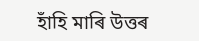হাঁহি মাৰি উত্তৰ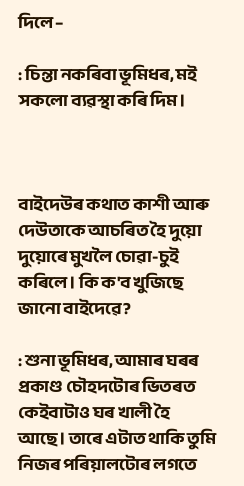দিলে –

: চিন্তা নকৰিবা ভূমিধৰ, মই সকলো ব্যৱস্থা কৰি দিম।



বাইদেউৰ কথাত কাশী আৰু দেউতাকে আচৰিত হৈ দুয়ো দুয়োৰে মুখলৈ চোৱা-চুই কৰিলে। কি ক'ব খুজিছে জানো বাইদেৱে?

: শুনা ভূমিধৰ, আমাৰ ঘৰৰ প্ৰকাণ্ড চৌহদটোৰ ভিতৰত কেইবাটাও ঘৰ খালী হৈ আছে। তাৰে এটাত থাকি তুমি নিজৰ পৰিয়ালটোৰ লগতে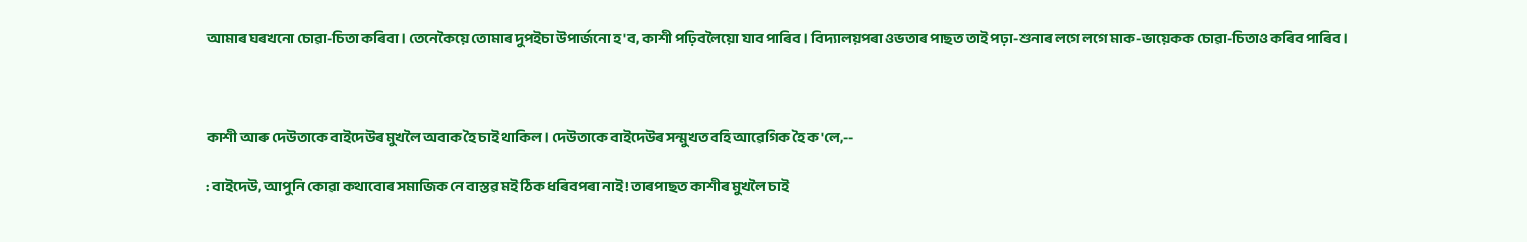আমাৰ ঘৰখনো চোৱা-চিতা কৰিবা। তেনেকৈয়ে তোমাৰ দুপইচা উপাৰ্জনো হ'ব, কাশী পঢ়িবলৈয়ো যাব পাৰিব। বিদ্যালয়পৰা ওভতাৰ পাছত তাই পঢ়া-শুনাৰ লগে লগে মাক-ভায়েকক চোৱা-চিতাও কৰিব পাৰিব।



কাশী আৰু দেউতাকে বাইদেউৰ মুখলৈ অবাক হৈ চাই থাকিল। দেউতাকে বাইদেউৰ সন্মুখত বহি আৱেগিক হৈ ক'লে,--

: বাইদেউ, আপুনি কোৱা কথাবোৰ সমাজিক নে বাস্তৱ মই ঠিক ধৰিবপৰা নাই! তাৰপাছত কাশীৰ মুখলৈ চাই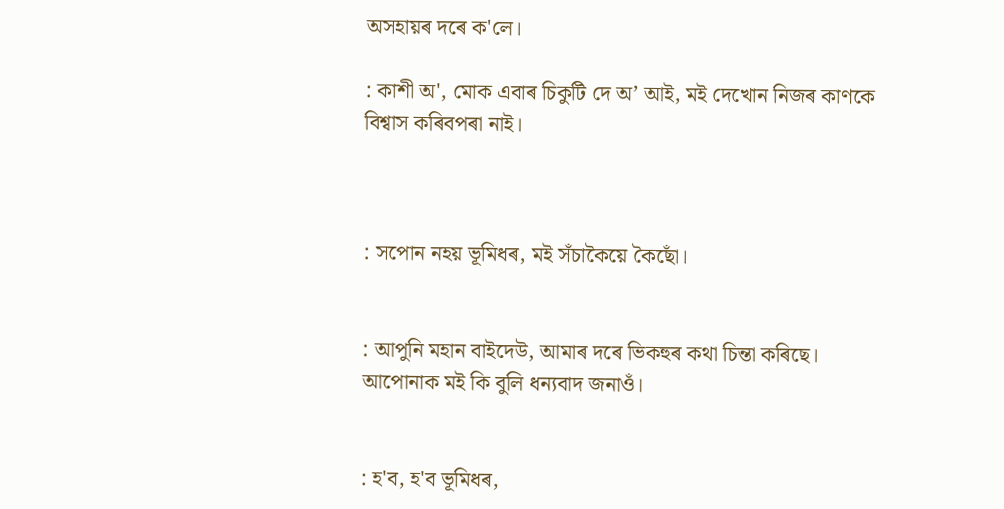অসহায়ৰ দৰে ক'লে।

: কাশী অ', মোক এবাৰ চিকুটি দে অ’ আই, মই দেখোন নিজৰ কাণকে বিশ্বাস কৰিবপৰা নাই।



: সপোন নহয় ভূমিধৰ, মই সঁচাকৈয়ে কৈছোঁ।


: আপুনি মহান বাইদেউ, আমাৰ দৰে ভিকহুৰ কথা চিন্তা কৰিছে। আপোনাক মই কি বুলি ধন্যবাদ জনাওঁ।


: হ'ব, হ'ব ভূমিধৰ,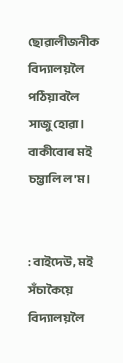ছোৱালীজনীক বিদ্যালয়লৈ পঠিয়াবলৈ সাজু হোৱা। বাকীবোৰ মই চম্ভালি ল'ম।


: বাইদেউ, মই সঁচাকৈয়ে বিদ্যালয়লৈ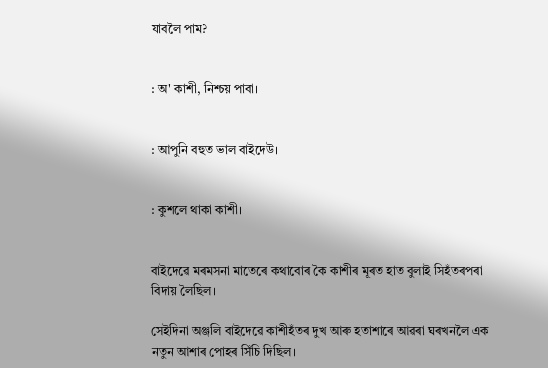যাবলৈ পাম?


: অ' কাশী, নিশ্চয় পাবা।


: আপুনি বহুত ভাল বাইদেউ।


: কুশলে থাকা কাশী।


বাইদেৱে মৰমসনা মাতেৰে কথাবোৰ কৈ কাশীৰ মূৰত হাত বুলাই সিহঁতৰপৰা বিদায় লৈছিল।

সেইদিনা অঞ্জলি বাইদেৱে কাশীহঁতৰ দুখ আৰু হতাশাৰে আৱৰা ঘৰখনলৈ এক নতুন আশাৰ পোহৰ সিঁচি দিছিল।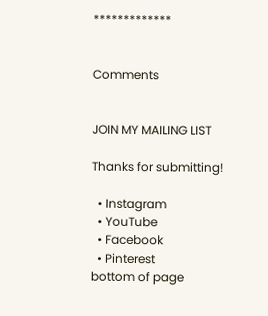*************


Comments


JOIN MY MAILING LIST

Thanks for submitting!

  • Instagram
  • YouTube
  • Facebook
  • Pinterest
bottom of page